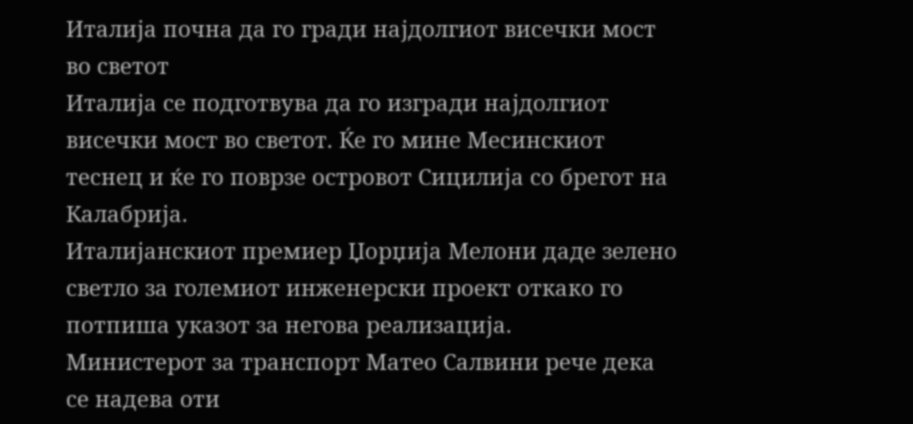Италија почна да го гради најдолгиот висечки мост во светот
Италија се подготвува да го изгради најдолгиот висечки мост во светот. Ќе го мине Месинскиот теснец и ќе го поврзе островот Сицилија со брегот на Калабрија.
Италијанскиот премиер Џорџија Мелони даде зелено светло за големиот инженерски проект откако го потпиша указот за негова реализација.
Министерот за транспорт Матео Салвини рече дека се надева оти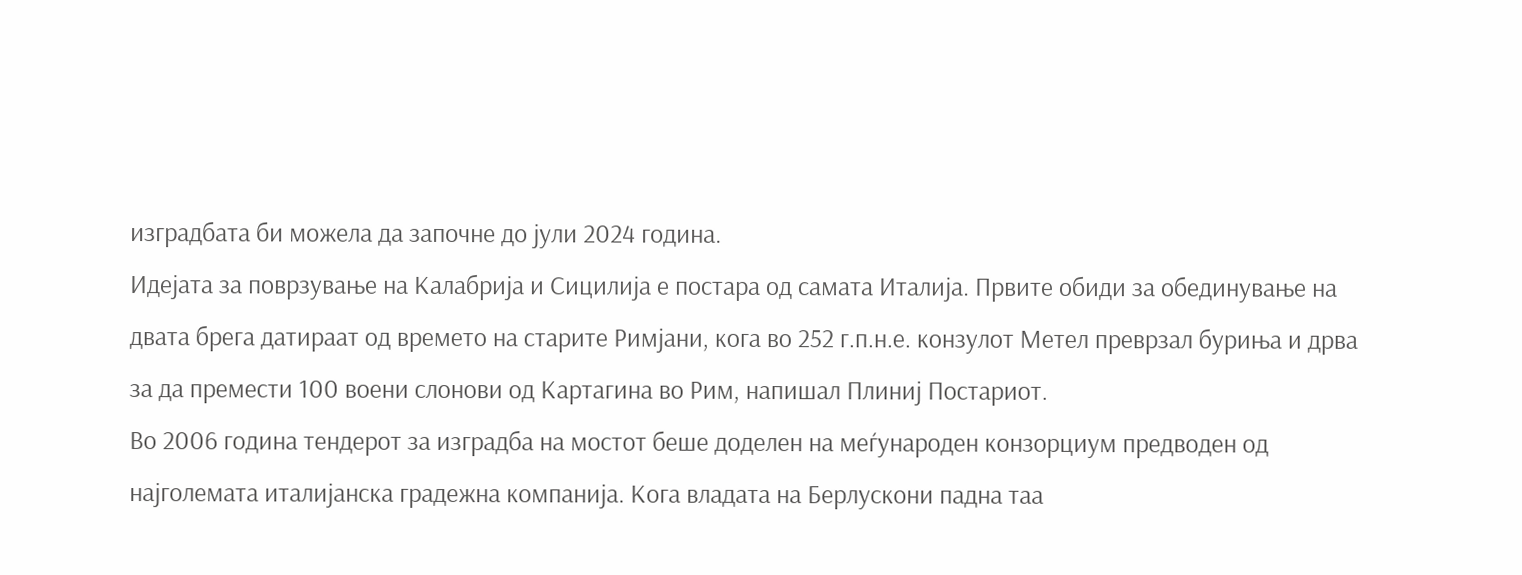изградбата би можела да започне до јули 2024 година.
Идејата за поврзување на Калабрија и Сицилија е постара од самата Италија. Првите обиди за обединување на двата брега датираат од времето на старите Римјани, кога во 252 г.п.н.е. конзулот Метел преврзал буриња и дрва за да премести 100 воени слонови од Картагина во Рим, напишал Плиниј Постариот.
Во 2006 година тендерот за изградба на мостот беше доделен на меѓународен конзорциум предводен од најголемата италијанска градежна компанија. Кога владата на Берлускони падна таа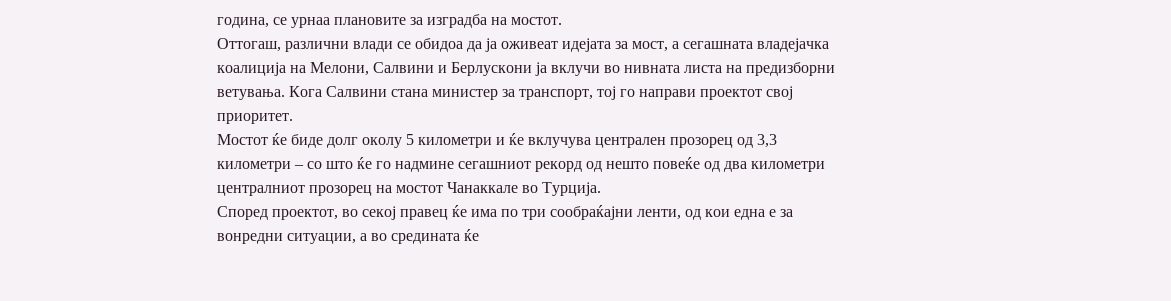година, се урнаа плановите за изградба на мостот.
Оттогаш, различни влади се обидоа да ја оживеат идејата за мост, а сегашната владејачка коалиција на Мелони, Салвини и Берлускони ја вклучи во нивната листа на предизборни ветувања. Кога Салвини стана министер за транспорт, тој го направи проектот свој приоритет.
Мостот ќе биде долг околу 5 километри и ќе вклучува централен прозорец од 3,3 километри – со што ќе го надмине сегашниот рекорд од нешто повеќе од два километри централниот прозорец на мостот Чанаккале во Турција.
Според проектот, во секој правец ќе има по три сообраќајни ленти, од кои една е за вонредни ситуации, а во средината ќе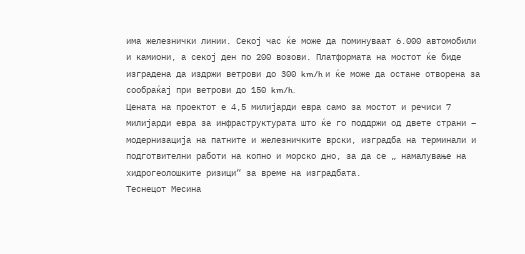има железнички линии. Секој час ќе може да поминуваат 6.000 автомобили и камиони, а секој ден по 200 возови. Платформата на мостот ќе биде изградена да издржи ветрови до 300 km/h и ќе може да остане отворена за сообраќај при ветрови до 150 km/h.
Цената на проектот е 4,5 милијарди евра само за мостот и речиси 7 милијарди евра за инфраструктурата што ќе го поддржи од двете страни – модернизација на патните и железничките врски, изградба на терминали и подготвителни работи на копно и морско дно, за да се „ намалување на хидрогеолошките ризици“ за време на изградбата.
Теснецот Месина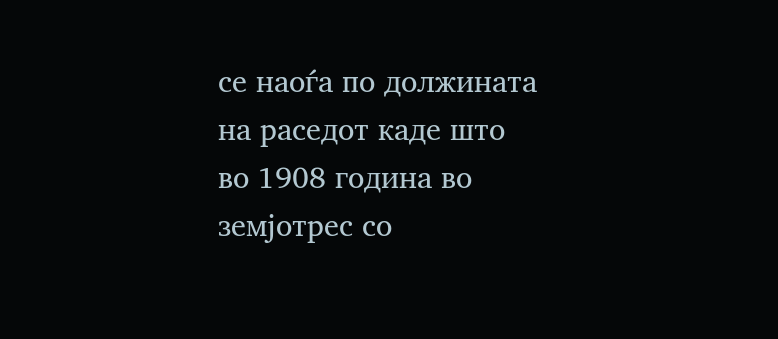се наоѓа по должината на раседот каде што во 1908 година во земјотрес со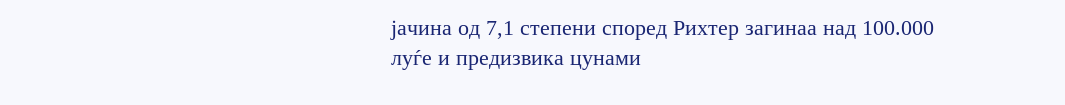јачина од 7,1 степени според Рихтер загинаа над 100.000 луѓе и предизвика цунами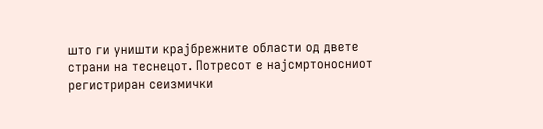што ги уништи крајбрежните области од двете страни на теснецот. Потресот е најсмртоносниот регистриран сеизмички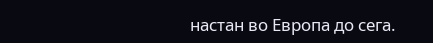настан во Европа до сега.